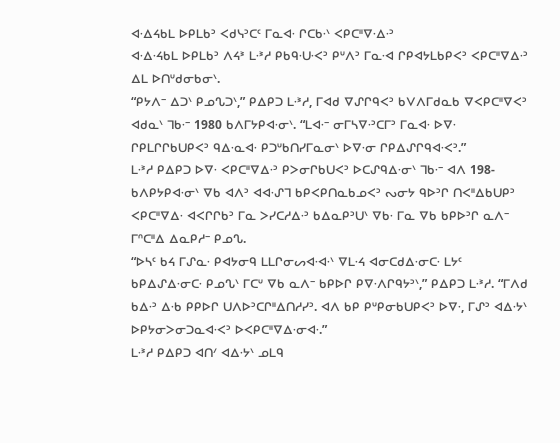ᐊᐧᐃᔦᑲᒪ ᐅᑭᒪᑲᐣ ᐸᑯᓭᐣᑕᑦ ᒥᓇᐊᐧ ᒋᑕᑲᐧᐠ ᐸᑭᑕᐦᐁᐧᐃᐧᐣ
ᐊᐧᐃᐧᔦᑲᒪ ᐅᑭᒪᑲᐣ ᐱᔦᕑ ᒪᐧᕑᓱ ᑭᑲᑫᐧᑌᐧᐸᐣ ᑭᐡᐱᐣ ᒥᓇᐧᐊ ᒋᑭᐊᔭᒪᑲᑭᐸᐣ ᐸᑭᑕᐦᐁᐃᐧᐣ ᐃᒪ ᐅᑎᐡᑯᓂᑲᓂᐠ.
“ᑭᔭᐱᐨ ᐃᑐᐠ ᑭᓄᔐᑐᐠ,” ᑭᐃᑭᑐ ᒪᐧᕑᓱ, ᒥᐊᑯ ᐁᔑᒋᑫᐸᐣ ᑲᐯᐱᒥᑯᓇᑲ ᐁᐸᑭᑕᐦᐁᐸᐣ ᐊᑯᓇᐠ ᒣᑲᐧᐨ 1980 ᑲᐱᒥᔭᑭᐊᐧᓂᐠ. “ᒪᐊᐧᐨ ᓂᒥᓴᐁᐧᐣᑕᒥᐣ ᒥᓇᐊᐧ ᐅᐁᐧ ᒋᑭᒪᒋᒋᑲᑌᑭᐸᐣ ᑫᐃᐧᓇᐊᐧ ᑭᑐᐡᑲᑎᓯᒥᓇᓂᐠ ᐅᐁᐧᓂ ᒋᑭᐃᔑᒋᑫᐊᐧᐸᐣ.”
ᒪᐧᕑᓱ ᑭᐃᑭᑐ ᐅᐁᐧ ᐸᑭᑕᐦᐁᐃᐧᐣ ᑭᐳᓂᒋᑲᑌᐸᐣ ᐅᑕᔑᑫᐃᐧᓂᐠ ᒣᑲᐧᐨ ᐊᐱ 198- ᑲᐱᑭᔭᑭᐊᐧᓂᐠ ᐁᑲ ᐊᐱᐣ ᐊᐊᐧᔑᒣ ᑲᑭᐸᑭᑎᓇᑲᓄᐸᐣ ᔓᓂᔭ ᑫᐅᐣᒋ ᑎᐸᐦᐃᑲᑌᑭᐣ ᐸᑭᑕᐦᐁᐃᐧ ᐊᐸᒋᒋᑲᐣ ᒥᓇ ᐳᓯᑕᓱᐃᐧᐣ ᑲᐃᓇᑭᐣᑌᐠ ᐁᑲᐧ ᒥᓇ ᐁᑲ ᑲᑭᐅᐣᒋ ᓇᐱᐨ ᒥᐢᑕᐦᐃ ᐃᓇᑭᓱᐨ ᑭᓄᔐ.
“ᐅᓴᑦ ᑲᔦ ᒥᔑᓇᐧ ᑭᐊᔭᓂᑫ ᒪᒪᒋᓂᔕᐊᐧᐊᐧᐠ ᐁᒪᐧᔦ ᐊᓂᑕᑯᐃᐧᓂᑕᐧ ᒪᔭᑦ ᑲᑭᐃᔑᐃᐧᓂᑕᐧ ᑭᓄᔐᐠ ᒥᑕᐡ ᐁᑲ ᓇᐱᐨ ᑲᑭᐅᒋ ᑭᐁᐧᐱᒋᑫᔭᐣᐠ,” ᑭᐃᑭᑐ ᒪᐧᕑᓱ. “ᒥᐱᑯ ᑲᐃᐧᐣ ᐃᐧᑲ ᑭᑭᐅᒋ ᑌᐱᐅᐣᑕᒋᐦᐃᑎᓱᓯᐣ. ᐊᐱ ᑲᑭ ᑭᐡᑭᓂᑲᑌᑭᐸᐣ ᐅᐁᐧ, ᒥᔑᐣ ᐊᐃᐧᔭᐠ ᐅᑭᔭᓂᐳᓂᑐᓇᐊᐧᐸᐣ ᐅᐸᑭᑕᐦᐁᐃᐧᓂᐊᐧ.”
ᒪᐧᕑᓱ ᑭᐃᑭᑐ ᐊᑎᐟ ᐊᐃᐧᔭᐠ ᓄᒪᑫ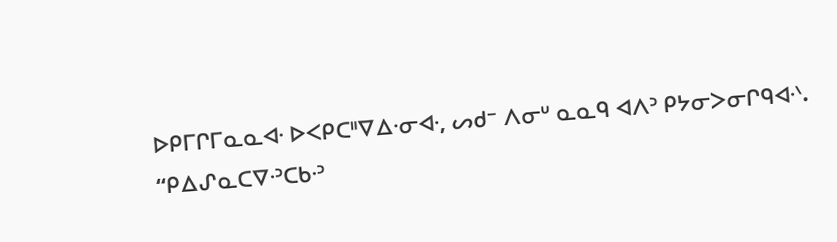ᐅᑭᒥᒋᒥᓇᓇᐊᐧ ᐅᐸᑭᑕᐦᐁᐃᐧᓂᐊᐧ, ᔕᑯᐨ ᐱᓂᐡ ᓇᓇᑫ ᐊᐱᐣ ᑭᔭᓂᐳᓂᒋᑫᐊᐧᐠ.
“ᑭᐃᔑᓇᑕᐁᐧᐣᑕᑲᐧᐣ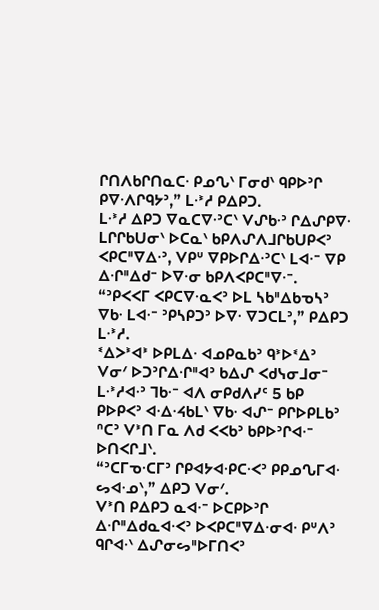ᒋᑎᐱᑲᒋᑎᓇᑕᐧ ᑭᓄᔐᐠ ᒥᓂᑯᐠ ᑫᑭᐅᐣᒋ ᑭᐁᐧᐱᒋᑫᔭᐣ,” ᒪᐧᕑᓱ ᑭᐃᑭᑐ.
ᒪᐧᕑᓱ ᐃᑭᑐ ᐁᓇᑕᐁᐧᐣᑕᐠ ᐯᔑᑲᐧᐣ ᒋᐃᔑᑭᐁᐧ ᒪᒋᒋᑲᑌᓂᐠ ᐅᑕᓇᐠ ᑲᑭᐱᔑᐱᒧᒋᑲᑌᑭᐸᐣ ᐸᑭᑕᐦᐁᐃᐧᐣ, ᐯᑭᐡ ᐁᑭᐅᒋᐃᐧᐣᑕᐠ ᒪᐊᐧᐨ ᐁᑭ ᐃᐧᒋᐦᐃᑯᐨ ᐅᐁᐧᓂ ᑲᑭᐱᐸᑭᑕᐦᐁᐧᐨ.
“ᐣᑭᐸᐸᒥ ᐸᑭᑕᐁᐧᓇᐸᐣ ᐅᒪ ᓴᑲᐦᐃᑲᓀᓴᐣ ᐁᑲᐧ ᒪᐊᐧᐨ ᐣᑭᓴᑭᑐᐣ ᐅᐁᐧ ᐁᑐᑕᒪᐣ,” ᑭᐃᑭᑐ ᒪᐧᕑᓱ.
ᓫᐃᐳᕑᐊᕑ ᐅᑭᒪᐃᐧ ᐊᓄᑭᓇᑲᐣ ᑫᕑᐅᓫᐃᐣ ᐯᓂᐟ ᐅᑐᐣᒋᐃᐧᒋᐦᐊᐣ ᑲᐃᔑ ᐸᑯᓭᓂᒧᓂᐨ ᒪᐧᕑᓱᐊᐧᐣ ᒣᑲᐧᐨ ᐊᐱ ᓂᑭᑯᐱᓯᑦ 5 ᑲᑭ ᑭᐅᑭᐸᐣ ᐊᐧᐃᐧᔦᑲᒪᐠ ᐁᑲᐧ ᐊᔑᐨ ᑭᒋᐅᑭᒪᑲᐣ ᐢᑕᐣ ᐯᕑᑎ ᒥᓇ ᐱᑯ ᐸᐸᑲᐣ ᑲᑭᐅᐣᒋᐊᐧᐨ ᐅᑎᐸᒋᒧᐠ.
“ᐣᑕᒥᓀᐧᑕᒥᐣ ᒋᑭᐊᔭᐊᐧᑭᑕᐧᐸᐣ ᑭᑭᓄᔐᒥᐊᐧ ᔕᐊᐧᓄᐠ,” ᐃᑭᑐ ᐯᓂᐟ.
ᐯᕑᑎ ᑭᐃᑭᑐ ᓇᐊᐧᐨ ᐅᑕᑭᐅᐣᒋ ᐃᐧᒋᐦᐃᑯᓇᐊᐧᐸᐣ ᐅᐸᑭᑕᐦᐁᐃᐧᓂᐊᐧ ᑭᐡᐱᐣ ᑫᒋᐊᐧᐠ ᐃᔑᓂᔕᐦᐅᒥᑎᐸᐣ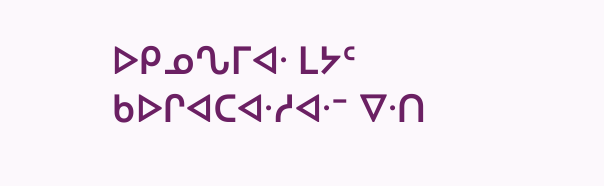ᐅᑭᓄᔐᒥᐊᐧ ᒪᔭᑦ ᑲᐅᒋᐊᑕᐊᐧᓱᐊᐧᐨ ᐁᐧᑎ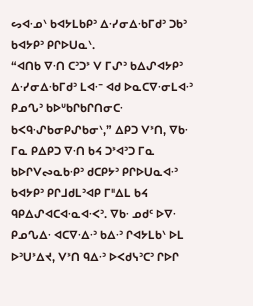ᔕᐊᐧᓄᐠ ᑲᐊᔭᒪᑲᑭᐣ ᐃᐧᓯᓂᐃᐧᑲᒥᑯᐣ ᑐᑲᐣ ᑲᐊᔭᑭᐣ ᑭᒋᐅᑌᓇᐠ.
“ᐊᑎᑲ ᐁᐧᑎ ᑕᐣᑐᕑ ᐯ ᒥᔑᐣ ᑲᐃᔑᐊᔭᑭᐣ ᐃᐧᓯᓂᐃᐧᑲᒥᑯᐣ ᒪᐊᐧᐨ ᐊᑯ ᐅᓇᑕᐁᐧᓂᒪᐊᐧᐣ ᑭᓄᔐᐣ ᑲᐅᐡᑲᒋᑲᒋᑎᓂᑕᐧ ᑲᐸᑫᐧᔑᑲᓂᑭᔑᑲᓂᐠ,” ᐃᑭᑐ ᐯᕑᑎ, ᐁᑲᐧ ᒥᓇ ᑭᐃᑭᑐ ᐁᐧᑎ ᑲᔦ ᑐᕑᐊᐣᑐ ᒥᓇ ᑲᐅᒋᐯᔓᓇᑲᐧᑭᐣ ᑯᑕᑭᔭᐣ ᑭᒋᐅᑌᓇᐊᐧᐣ ᑲᐊᔭᑭᐣ ᑭᒋᒧᑯᒪᐣᐊᑭ ᒥᐦᐃᒪ ᑲᔦ ᑫᑭᐃᔑᐊᑕᐊᐧᓇᐊᐧᐸᐣ. ᐁᑲᐧ ᓄᑯᑦ ᐅᐁᐧ ᑭᓄᔐᐃᐧ ᐊᑕᐁᐧᐃᐧᐣ ᑲᐃᐧᐣ ᒋᐊᔭᒪᑲᐠ ᐅᒪ ᐅᐣᑌᕑᐃᔪ, ᐯᕑᑎ ᑫᐃᐧᐣ ᐅᐸᑯᓭᐣᑕᐣ ᒋᐅᒋ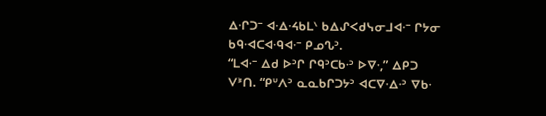ᐃᐧᒋᑐᐨ ᐊᐧᐃᐧᔦᑲᒪᐠ ᑲᐃᔑᐸᑯᓭᓂᒧᐊᐧᐨ ᒋᔭᓂ ᑲᑫᐧᐊᑕᐊᐧᑫᐊᐧᐨ ᑭᓄᔐᐣ.
“ᒪᐊᐧᐨ ᐃᑯ ᐅᐣᒋ ᒋᑫᐣᑕᑲᐧᐣ ᐅᐁᐧ,” ᐃᑭᑐ ᐯᕑᑎ. “ᑭᐡᐱᐣ ᓇᓇᑲᒋᑐᔭᐣ ᐊᑕᐁᐧᐃᐧᐣ ᐁᑲᐧ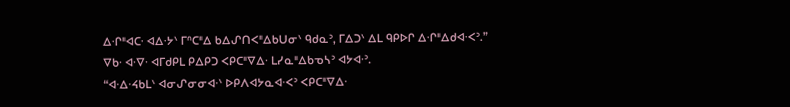ᐃᐧᒋᐦᐊᑕᐧ ᐊᐃᐧᔭᐠ ᒥᐢᑕᐦᐃ ᑲᐃᔑᑎᐸᐦᐃᑲᑌᓂᐠ ᑫᑯᓇᐣ, ᒥᐃᑐᐠ ᐃᒪ ᑫᑭᐅᒋ ᐃᐧᒋᐦᐃᑯᐊᐧᐸᐣ.”
ᐁᑲᐧ ᐊᐧᐁᐧ ᐊᒥᑯᑭᒪ ᑭᐃᑭᑐ ᐸᑭᑕᐦᐁᐃᐧ ᒪᓯᓇᐦᐃᑲᓀᓴᐣ ᐊᔭᐊᐧᐣ.
“ᐊᐧᐃᐧᔦᑲᒪᐠ ᐊᓂᔑᓂᓂᐊᐧᐠ ᐅᑭᐱᐊᔭᓇᐊᐧᐸᐣ ᐸᑭᑕᐦᐁᐃᐧ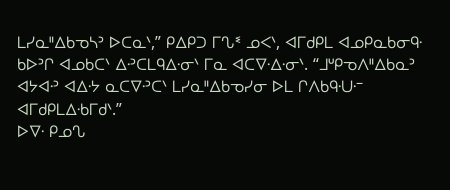ᒪᓯᓇᐦᐃᑲᓀᓴᐣ ᐅᑕᓇᐠ,” ᑭᐃᑭᑐ ᒥᔐᓫ ᓄᐸᐠ, ᐊᒥᑯᑭᒪ ᐊᓄᑭᓇᑲᓂᑫᐧ ᑲᐅᐣᒋ ᐊᓄᑲᑕᐠ ᐃᐧᐣᑕᒪᑫᐃᐧᓂᐠ ᒥᓇ ᐊᑕᐁᐧᐃᐧᓂᐠ. “ᒧᐡᑭᓀᐱᐦᐃᑲᓇᐣ ᐊᔭᐊᐧᐣ ᐊᐃᐧᔭ ᓇᑕᐁᐧᐣᑕᐠ ᒪᓯᓇᐦᐃᑲᓀᓯᓂ ᐅᒪ ᒋᐱᑲᑫᐧᑌᐧᐨ ᐊᒥᑯᑭᒪᐃᐧᑲᒥᑯᐠ.”
ᐅᐁᐧ ᑭᓄᔐ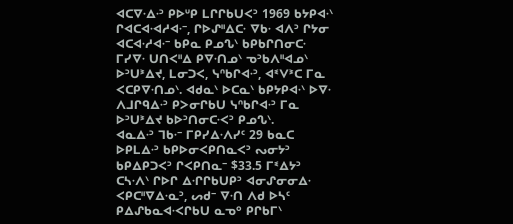ᐊᑕᐁᐧᐃᐧᐣ ᑭᐅᐡᑭ ᒪᒋᒋᑲᑌᐸᐣ 1969 ᑲᔭᑭᐊᐧᐠ ᒋᐊᑕᐊᐧᐊᓱᐊᐧᐨ, ᒋᐅᔑᐦᐃᑕᐧ ᐁᑲᐧ ᐊᐱᐣ ᒋᔭᓂ ᐊᑕᐊᐧᓱᐊᐧᐨ ᑲᑭᓇ ᑭᓄᔐᐠ ᑲᑭᑲᒋᑎᓂᑕᐧ ᒥᓯᐁᐧ ᑌᑎᐸᐦᐃ ᑭᐁᐧᑎᓄᐠ ᓀᐣᑲᐱᐦᐊᓄᐠ ᐅᐣᑌᕑᐃᔪ, ᒪᓂᑐᐸ, ᓭᐢᑲᒋᐊᐧᐣ, ᐊᓫᐯᕑᑕ ᒥᓇ ᐸᑕᑭᐁᐧᑎᓄᐠ. ᐊᑯᓇᐠ ᐅᑕᓇᐠ ᑲᑭᔭᑭᐊᐧᐠ ᐅᐁᐧ ᐱᒧᒋᑫᐃᐧᐣ ᑭᐳᓂᒋᑲᑌ ᓭᐢᑲᒋᐊᐧᐣ ᒥᓇ ᐅᐣᑌᕑᐃᔪ ᑲᐅᐣᑎᓂᑕᐧᐸᐣ ᑭᓄᔐᐠ.
ᐊᓇᐃᐧᐣ ᒣᑲᐧᐨ ᒥᑭᓯᐃᐧᐱᓯᑦ 29 ᑲᓇᑕ ᐅᑭᒪᐃᐧᐣ ᑲᑭᐅᓂᐸᑭᑎᓇᐸᐣ ᔓᓂᔭᐣ ᑲᑭᐃᑭᑐᐸᐣ ᒋᐸᑭᑎᓇᐨ $33.5 ᒥᓫᐃᔭᐣ ᑕᓴᐧᐱᐠ ᒋᐅᒋ ᐃᐧᒋᒋᑲᑌᑭᐣ ᐊᓂᔑᓂᓂᐃᐧ ᐸᑭᑕᐦᐁᐃᐧᓇᐣ, ᔕᑯᐨ ᐁᐧᑎ ᐱᑯ ᐅᓴᑦ ᑭᐃᔑᑲᓇᐊᐧᐸᒋᑲᑌ ᓇᓀᐤ ᑭᒋᑲᒥᐠ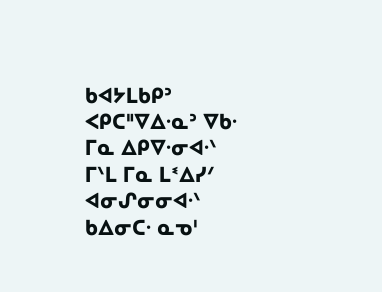ᑲᐊᔭᒪᑲᑭᐣ ᐸᑭᑕᐦᐁᐃᐧᓇᐣ ᐁᑲᐧ ᒥᓇ ᐃᑭᐁᐧᓂᐊᐧᐠ ᒥᐠᒪ ᒥᓇ ᒪᓫᐃᓯᐟ ᐊᓂᔑᓂᓂᐊᐧᐠ ᑲᐃᓂᑕᐧ ᓇᓀᑊ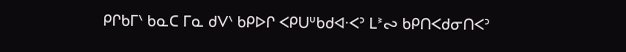ᑭᒋᑲᒥᐠ ᑲᓇᑕ ᒥᓇ ᑯᐯᐠ ᑲᑭᐅᒋ ᐸᑭᑌᐡᑲᑯᐊᐧᐸᐣ ᒪᕑᔓ ᑲᑭᑎᐸᑯᓂᑎᐸᐣ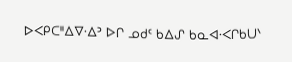ᐅᐸᑭᑕᐦᐃᐁᐧᐃᐣ ᐅᒋ ᓄᑯᑦ ᑲᐃᔑ ᑲᓇᐊᐧᐸᒋᑲᑌᐠ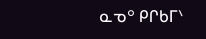ᓇᓀᐤ ᑭᒋᑲᒥᐠ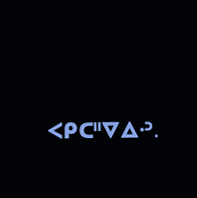ᐸᑭᑕᐦᐁᐃᐧᐣ.